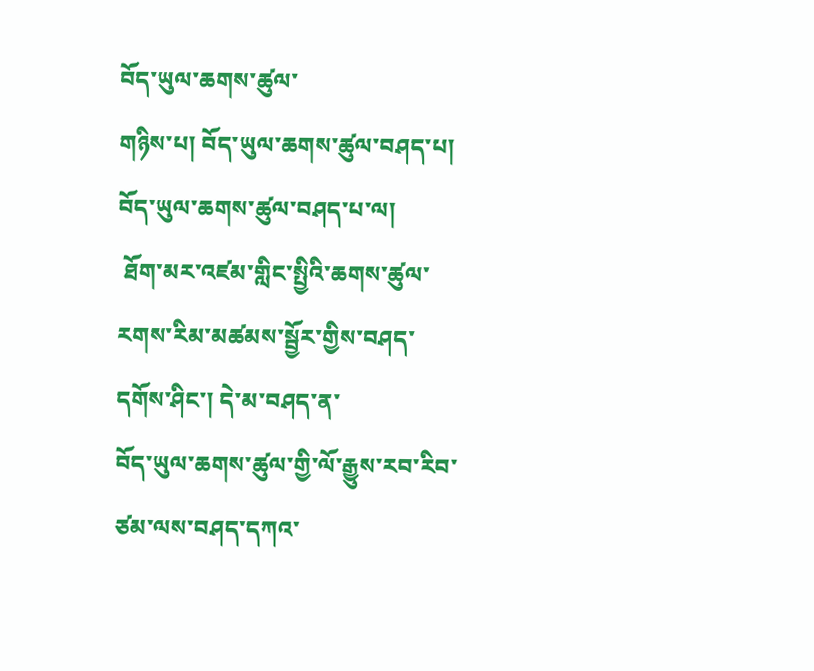བོད་ཡུལ་ཆགས་ཚུལ་
གཉིས་པ། བོད་ཡུལ་ཆགས་ཚུལ་བཤད་པ།
བོད་ཡུལ་ཆགས་ཚུལ་བཤད་པ་ལ།
 ཐོག་མར་འཛམ་གླིང་སྤྱིའི་ཆགས་ཚུལ་རགས་རིམ་མཚམས་སྦྱོར་གྱིས་བཤད་དགོས་ཤིང་། དེ་མ་བཤད་ན་
བོད་ཡུལ་ཆགས་ཚུལ་གྱི་ལོ་རྒྱུས་རབ་རིབ་ཙམ་ལས་བཤད་དཀའ་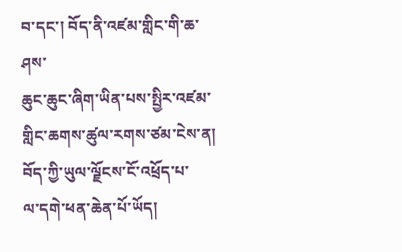བ་དང་། བོད་ནི་འཛམ་གླིང་གི་ཆ་ཤས་
ཆུང་ཆུང་ཞིག་ཡིན་པས་སྤྱིར་འཛམ་གླིང་ཆགས་ཚུལ་རགས་ཙམ་ངེས་ན། བོད་ཀྱི་ཡུལ་ལྗོངས་ངོ་འཕྲོད་པ་
ལ་དགེ་ཕན་ཆེན་པོ་ཡོད།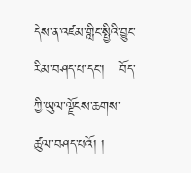དེས་ན་འཛམ་གླིང་སྤྱིའི་བྱུང་རིམ་བཤད་པ་དང་།   བོད་ཀྱི་ཡུལ་ལྗོངས་ཆགས་
ཚུལ་བཤད་པའོ། །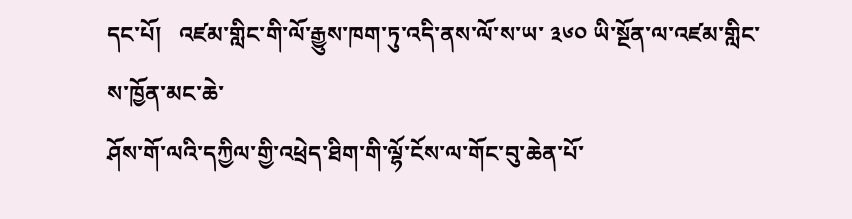དང་པོ།   འཛམ་གླིང་གི་ལོ་རྒྱུས་ཁག་ཏུ་འདི་ནས་ལོ་ས་ཡ་ ༣༦༠ ཡི་སྔོན་ལ་འཛམ་གླིང་ས་ཁྱོན་མང་ཆེ་
ཤོས་གོ་ལའི་དཀྱིལ་གྱི་འཕྲེད་ཐིག་གི་ལྷོ་ངོས་ལ་གོང་བུ་ཆེན་པོ་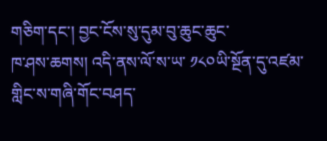གཅིག་དང་། བྱང་ངོས་སུ་དུམ་བུ་ཆུང་ཆུང་
ཁ་ཤས་ཆགས། འདི་ནས་ལོ་ས་ཡ་ ༡༨༠ཡི་སྔོན་དུ་འཛམ་གླིང་ས་གཞི་གོང་བཤད་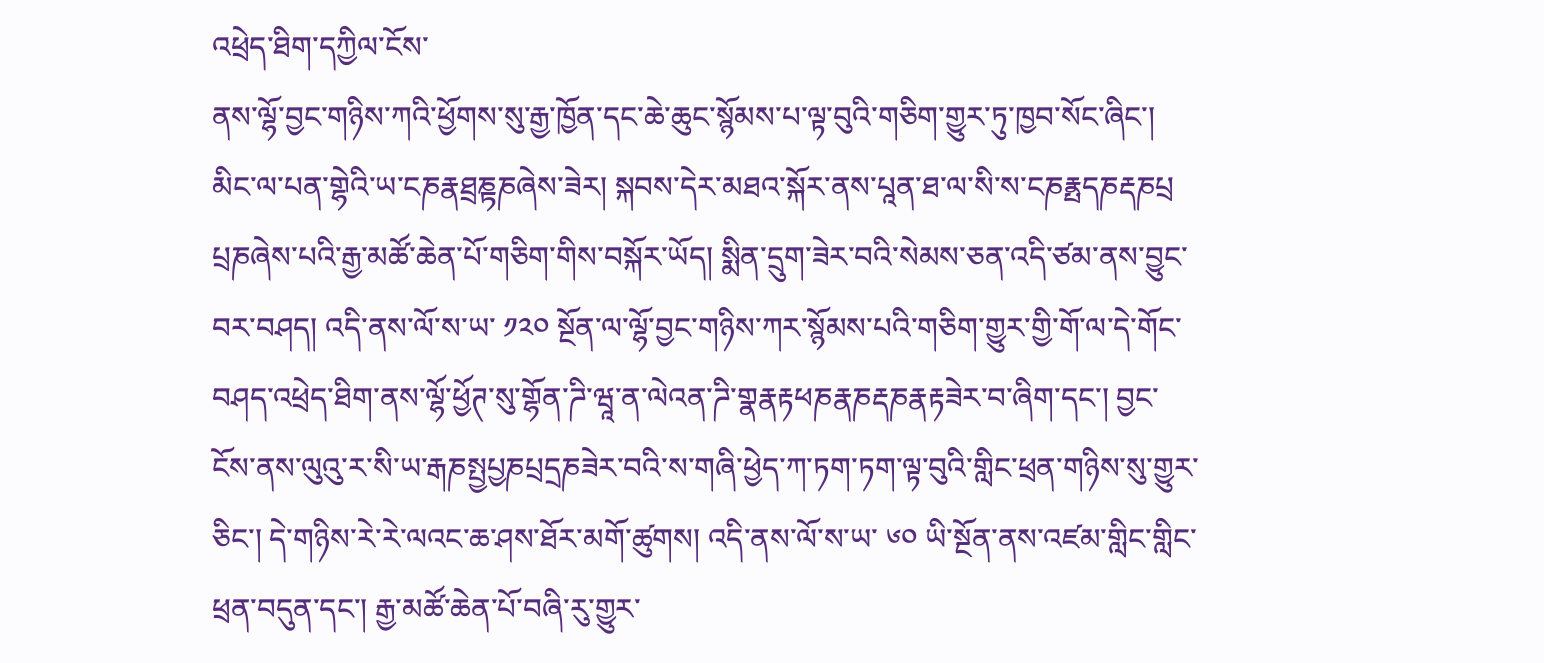འཕྲེད་ཐིག་དཀྱིལ་ངོས་
ནས་ལྷོ་བྱང་གཉིས་ཀའི་ཕྱོགས་སུ་རྒྱ་ཁྱོན་དང་ཆེ་ཆུང་སྙོམས་པ་ལྟ་བུའི་གཅིག་གྱུར་ཏུ་ཁྱབ་སོང་ཞིང་།
མིང་ལ་པན་གྷེའི་ཡ་ངཎརྣཐྲཎྟཎཞེས་ཟེར། སྐབས་དེར་མཐའ་སྐོར་ནས་པཱན་ཐ་ལ་སི་ས་ངཎརྣྤདཎརྡཎཔྲ
པྲཎཞེས་པའི་རྒྱ་མཚོ་ཆེན་པོ་གཅིག་གིས་བསྐོར་ཡོད། སྨིན་དྲུག་ཟེར་བའི་སེམས་ཅན་འདི་ཙམ་ནས་བྱུང་
བར་བཤད། འདི་ནས་ལོ་ས་ཡ་ ༡༢༠ སྔོན་ལ་ལྷོ་བྱང་གཉིས་ཀར་སྙོམས་པའི་གཅིག་གྱུར་གྱི་གོ་ལ་དེ་གོང་
བཤད་འཕྲེད་ཐིག་ནས་ལྷོ་ཕྱོཊ་སུ་གྷོན་ཌི་ཝཱ་ན་ལེའན་ཌི་གྣརྣརྟཕཎརྣཎརྡཎརྣརྟཟེར་བ་ཞིག་དང་། བྱང་
ངོས་ནས་ལུའུ་ར་སི་ཡ་རྒཎསྤྱཔྱཎཔྲདྲཎཟེར་བའི་ས་གཞི་ཕྱེད་ཀ་ཏག་ཏག་ལྟ་བུའི་གླིང་ཕྲན་གཉིས་སུ་གྱུར་
ཅིང་། དེ་གཉིས་རེ་རེ་ལའང་ཆ་ཤས་ཐོར་མགོ་ཚུགས། འདི་ནས་ལོ་ས་ཡ་ ༦༠ ཡི་སྔོན་ནས་འཛམ་གླིང་གླིང་
ཕྲན་བདུན་དང་། རྒྱ་མཚོ་ཆེན་པོ་བཞི་རུ་གྱུར་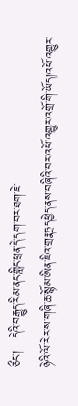ཅྀང་།   དེའི་བརྒྱུད་རིམ་ནང་གླིང་ཕྲན་དེ་དག་བར་ཐག་ཇེ་
ཉེའི་ལོ་རེར་ས་གཞི་ཆ་སྙོམ་ཨིན་ཇིའ་གྲརྣཏྲདཕྱེད་ནས་བཞིའི་བར་འཕོ་འགྱུར་འགྲོ་གི་ཡོད།འཕོ་འགྱུར་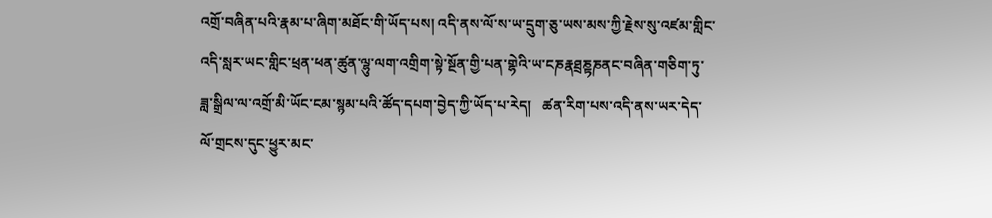འགྲོ་བཞིན་པའི་རྣམ་པ་ཞིག་མཐོང་གི་ཡོད་པས། འདི་ནས་ལོ་ས་ཡ་དྲུག་ཅུ་ཡས་མས་ཀྱི་རྗེས་སུ་འཛམ་གླིང་
འདི་སླར་ཡང་གླིང་ཕྲན་ཕན་ཚུན་ལྷུ་ལག་འགྲིག་སྟེ་སྔོན་གྱི་པན་གྷེའི་ཡ་ངཎརྣཐྲཎྟཎནང་བཞིན་གཅིག་ཏུ་
ཟླ་སྒྲིལ་ལ་འགྲོ་མི་ཡོང་ངམ་སྙམ་པའི་ཚོད་དཔག་བྱེད་ཀྱི་ཡོད་པ་རེད།   ཚན་རིག་པས་འདི་ནས་ཡར་དེད་
ལོ་གྲངས་དུང་ཕྱུར་མང་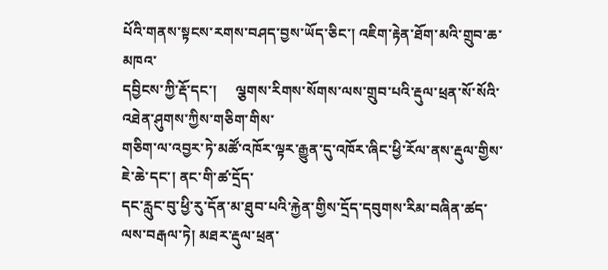པོའི་གནས་སྟངས་རགས་བཤད་བྱས་ཡོད་ཅིང་། འཇིག་རྟེན་ཐོག་མའི་གྲུབ་ཆ་མཁའ་
དབྱིངས་ཀྱི་རྡོ་དང་།     ལྕགས་རིགས་སོགས་ལས་གྲུབ་པའི་རྡུལ་ཕྲན་སོ་སོའི་འཐེན་ཤུགས་ཀྱིས་གཅིག་གིས་
གཅིག་ལ་འབྱར་ཏེ་མཚོ་འཁོར་ལྟར་རྒྱུན་དུ་འཁོར་ཞིང་ཕྱི་རོལ་ནས་རྡུལ་གྱིས་ཇེ་ཆེ་དང་། ནང་གི་ཚ་དྲོད་
དང་རླུང་བུ་ཕྱི་རུ་དོན་མ་ཐུབ་པའི་རྐྱེན་གྱིས་དྲོད་དབུགས་རིམ་བཞིན་ཚད་ལས་བརྒལ་ཏེ། མཐར་རྡུལ་ཕྲན་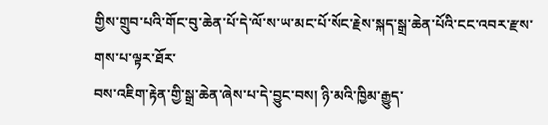གྱིས་གྲུབ་པའི་གོང་བུ་ཆེན་པོ་དེ་ལོ་ས་ཡ་མང་པོ་སོང་རྗེས་སྐད་སྒྲ་ཆེན་པོའི་ངང་འབར་རྫས་གས་པ་ལྟར་ཐོར་
བས་འཇིག་རྟེན་གྱི་སྒྲ་ཆེན་ཞེས་པ་དེ་བྱུང་བས། ཉི་མའི་ཁྱིམ་རྒྱུད་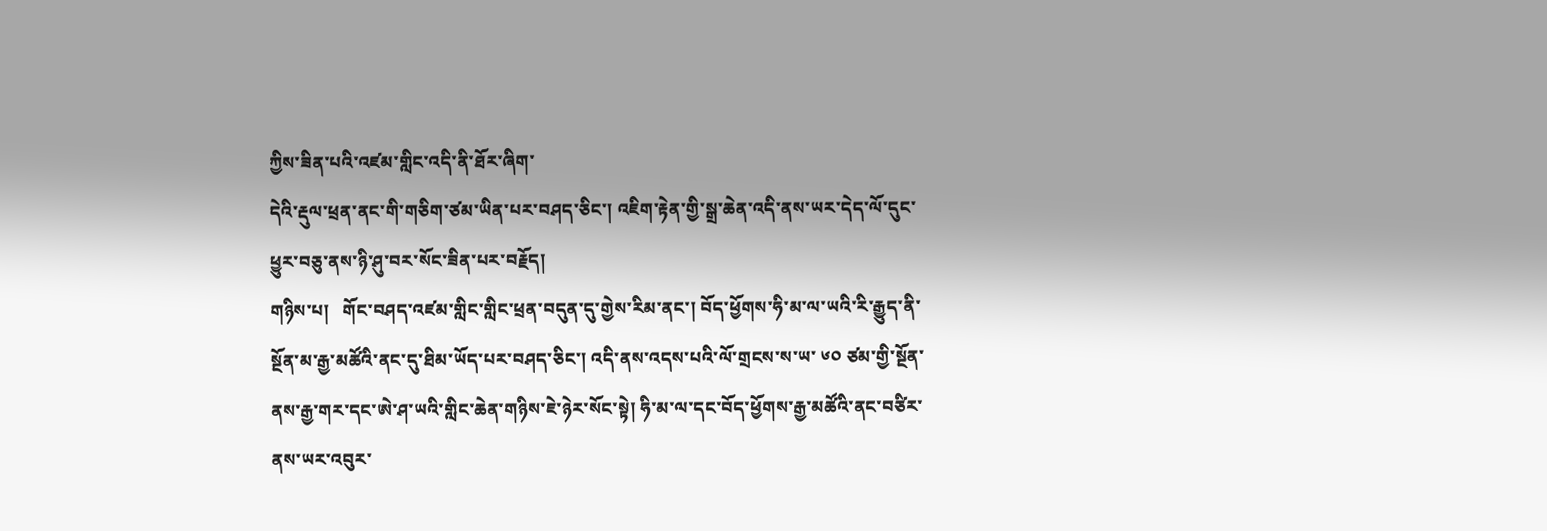ཀྱིས་ཟིན་པའི་འཛམ་གླིང་འདི་ནི་ཐོར་ཞིག་
དེའི་རྡུལ་ཕྲན་ནང་གི་གཅིག་ཙམ་ཡིན་པར་བཤད་ཅིང་། འཇིག་རྟེན་གྱི་སྒྲ་ཆེན་འདི་ནས་ཡར་དེད་ལོ་དུང་
ཕྱུར་བཅུ་ནས་ཉི་ཤུ་བར་སོང་ཟིན་པར་བརྗོད།
གཉིས་པ།   གོང་བཤད་འཛམ་གླིང་གླིང་ཕྲན་བདུན་དུ་གྱེས་རིམ་ནང་། བོད་ཕྱོགས་ཧི་མ་ལ་ཡའི་རི་རྒྱུད་ནི་
སྔོན་མ་རྒྱ་མཚོའི་ནང་དུ་ཐིམ་ཡོད་པར་བཤད་ཅིང་། འདི་ནས་འདས་པའི་ལོ་གྲངས་ས་ཡ་ ༦༠ ཙམ་གྱི་སྔོན་
ནས་རྒྱ་གར་དང་ཨེ་ཤ་ཡའི་གླིང་ཆེན་གཉིས་ཇེ་ཉེར་སོང་སྟེ། ཧི་མ་ལ་དང་བོད་ཕྱོགས་རྒྱ་མཚོའི་ནང་བཙིར་
ནས་ཡར་འབུར་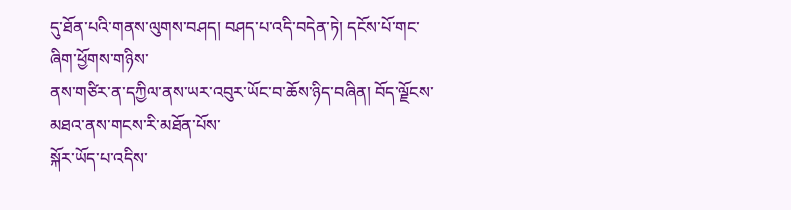དུ་ཐོན་པའི་གནས་ལུགས་བཤད། བཤད་པ་འདི་བདེན་ཏེ། དངོས་པོ་གང་ཞིག་ཕྱོགས་གཉིས་
ནས་གཙིར་ན་དཀྱིལ་ནས་ཡར་འབུར་ཡོང་བ་ཆོས་ཉིད་བཞིན། བོད་ལྗོངས་མཐའ་ནས་གངས་རི་མཐོན་པོས་
སྐོར་ཡོད་པ་འདིས་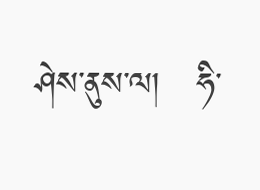ཤེས་ནུས་ལ།   ཧི་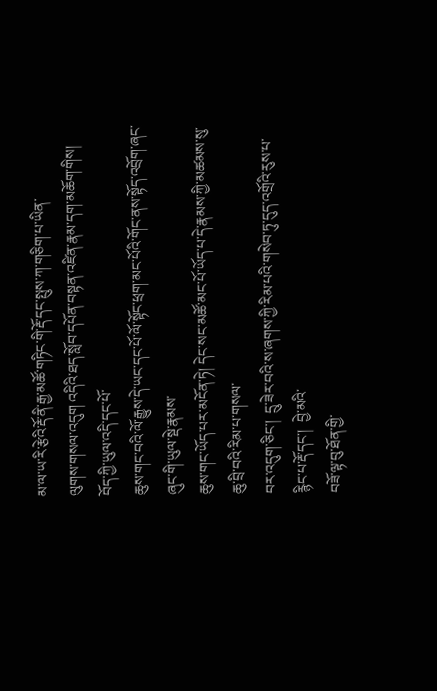མ་ལ་ཡ་རི་རྩེའི་རྡོ་ནི་རྒྱ་མཚོ་གཏིང་གི་རྡོ་དང་སྤུས་ཀ་གཅིག་པ་ཡིན་
ལུགས་གསལ་འདུག འདིའི་ཐད་སློབ་དཔོན་བསྟན་འཛིན་རྣམ་དག་མཆོག་གིས། བོད་ཀྱི་ཡུལ་འདི་དང་པོ་
ཆུས་གང་བའི་ལོ་རྒྱུས་དེ་ཡང་དང་པོ་ལོ་སྟོང་ཕྲག་མང་པོའི་གོང་ནས་སྟོད་འབྲོག་ཞང་ཞུང་གི་ཡུལ་སྡེ་རྣམས་
ཆུས་གང་ཡོད་པར་མངོན་ཏེ། དེང་སང་མཚོ་མང་པོ་ཡོད་པ་དེ་རྣམས་ཀྱི་མཚམས་སུ་ཆུ་བྲི་བའི་རིམ་པ་གསལ་
བར་འདུག་ཅིང་།  དྲུ་ཟེར་བའི་ས་ཞགས་ཀྱི་རིམ་པའི་གསེབ་ཏུ་དུད་འགྲོའི་རུས་པ་རྙིང་པ་རྡོ་དང་།  བྱེ་མའི་
བཟོ་ལྟ་བུ་ཐོན་གྱི་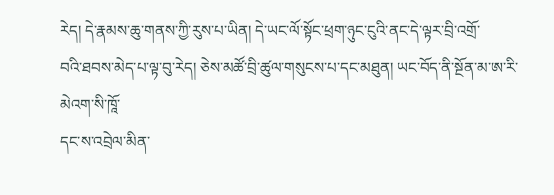རེད། དེ་རྣམས་ཆུ་གནས་ཀྱི་རུས་པ་ཡིན། དེ་ཡང་ལོ་སྟོང་ཕྲག་ཉུང་ངུའི་ནང་དེ་ལྟར་བྲི་འགྲོ་
བའི་ཐབས་མེད་པ་ལྟ་བུ་རེད། ཅེས་མཚོ་བྲི་ཚུལ་གསུངས་པ་དང་མཐུན། ཡང་བོད་ནི་སྔོན་མ་ཨ་རི་མེའག་སི་ཁཱོ་
དང་ས་འབྲེལ་མིན་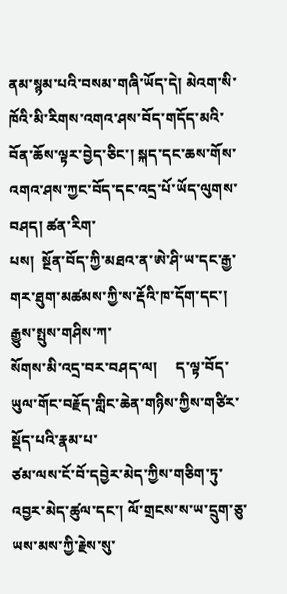ནམ་སྙམ་པའི་བསམ་གཞི་ཡོད་དེ། མེའག་སི་ཁོའི་མི་རིགས་འགའ་ཤས་བོད་གདོད་མའི་
བོན་ཆོས་ལྟར་བྱེད་ཅིང་། སྐད་དང་ཆས་གོས་འགའ་ཤས་ཀྱང་བོད་དང་འདྲ་པོ་ཡོད་ལུགས་བཤད། ཚན་རིག་
པས།  སྔོན་བོད་ཀྱི་མཐའ་ན་ཨེ་ཤི་ཡ་དང་རྒྱ་གར་ཐུག་མཚམས་ཀྱི་ས་རྡོའི་ཁ་དོག་དང་།  རྒྱུས་སྤུས་གཤིས་ཀ་
སོགས་མི་འདྲ་བར་བཤད་ལ།     ད་ལྟ་བོད་ཡུལ་གོང་བརྗོད་གླིང་ཆེན་གཉིས་ཀྱིས་གཙིར་སྡོད་པའི་རྣམ་པ་
ཙམ་ལས་ངོ་བོ་དབྱེར་མེད་ཀྱིས་གཅིག་ཏུ་འབྱར་མེད་ཚུལ་དང་། ལོ་གྲངས་ས་ཡ་དྲུག་ཅུ་ཡས་མས་ཀྱི་རྗེས་སུ་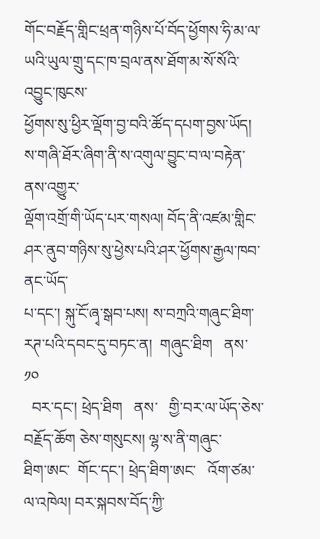གོང་བརྗོད་གླིང་ཕྲན་གཉིས་པོ་བོད་ཕྱོགས་ཧི་མ་ལ་ཡའི་ཡུལ་གྲུ་དང་ཁ་བྲལ་ནས་ཐོག་མ་སོ་སོའི་འབྱུང་ཁུངས་
ཕྱོགས་སུ་ཕྱིར་ལྡོག་བྱ་བའི་ཚོད་དཔག་བྱས་ཡོད། ས་གཞི་ཐོར་ཞིག་ནི་ས་འགུལ་བྱུང་བ་ལ་བརྟེན་ནས་འགྱུར་
ལྡོག་འགྲོ་གི་ཡོད་པར་གསལ། བོད་ནི་འཛམ་གླིང་ཤར་ནུབ་གཉིས་སུ་ཕྱེས་པའི་ཤར་ཕྱོགས་རྒྱལ་ཁབ་ནང་ཡོད་
པ་དང་། སྐུ་ངོ་ཞྭ་སྒབ་པས། ས་བཀྲའི་གཞུང་ཐིག་རཊ་པའི་དབང་དུ་བཏང་ན།  གཞུང་ཐིག   ནས་  ༡༠
  བར་དང་། ཕྲེད་ཐིག   ནས་   གྱི་བར་ལ་ཡོད་ཅེས་བརྗོད་ཆོག ཅེས་གསུངས། ལྷ་ས་ནི་གཞུང་
ཐིག་ཨང་  གོང་དང་། ཕྲེད་ཐིག་ཨང་   འོག་ཙམ་ལ་འཁེལ། བར་སྐབས་བོད་ཀྱི་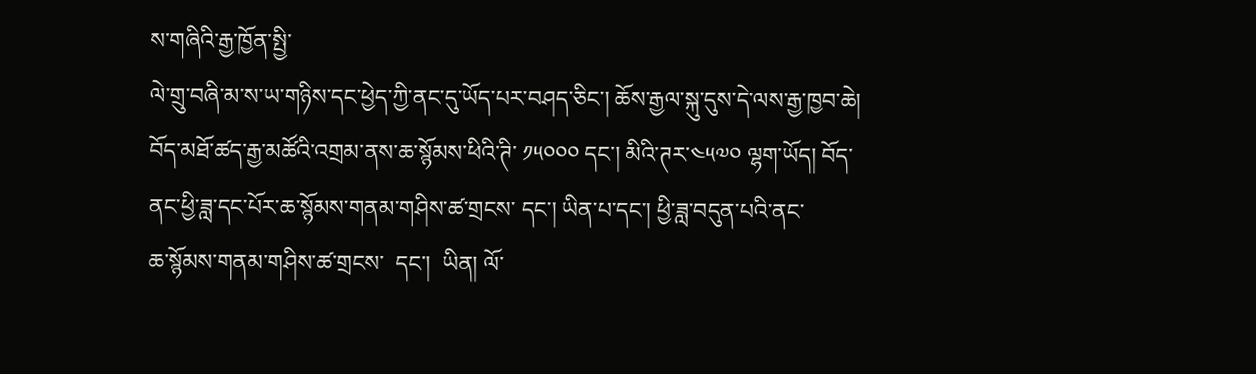ས་གཞིའི་རྒྱ་ཁྱོན་སྤྱི་
ལེ་གྲུ་བཞི་མ་ས་ཡ་གཉིས་དང་ཕྱེད་ཀྱི་ནང་དུ་ཡོད་པར་བཤད་ཅིང་། ཆོས་རྒྱལ་སྐུ་དུས་དེ་ལས་རྒྱ་ཁྱབ་ཆེ།
བོད་མཐོ་ཚད་རྒྱ་མཚོའི་འགྲམ་ནས་ཆ་སྙོམས་ཕིའི་ཊི་ ༡༥༠༠༠ དང་། མིའི་ཊར་༤༥༧༠ ལྷག་ཡོད། བོད་
ནང་ཕྱི་ཟླ་དང་པོར་ཆ་སྙོམས་གནམ་གཤིས་ཚ་གྲངས་ དང་། ཡིན་པ་དང་། ཕྱི་ཟླ་བདུན་པའི་ནང་
ཆ་སྙོམས་གནམ་གཤིས་ཚ་གྲངས་  དང་།  ཡིན། ལོ་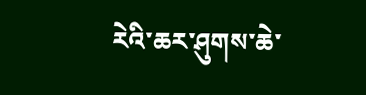རེའི་ཆར་ཤུགས་ཆེ་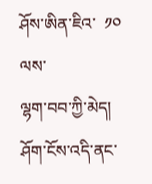ཤོས་ཨིན་ཇིའ་  ༡༠  ལས་
ལྷག་བབ་ཀྱི་མེད།
ཤོག་ངོས་འདི་ནང་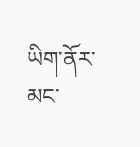ཡིག་ནོར་མང་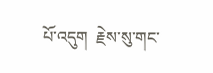པོ་འདུག  རྗེས་སུ་གང་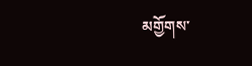མགྱོགས་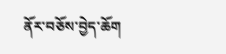ནོར་བཅོས་བྱེད་ཆོག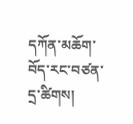དཀོན་མཆོག་བོད་རང་བཙན་དྲ་ཚིགས།